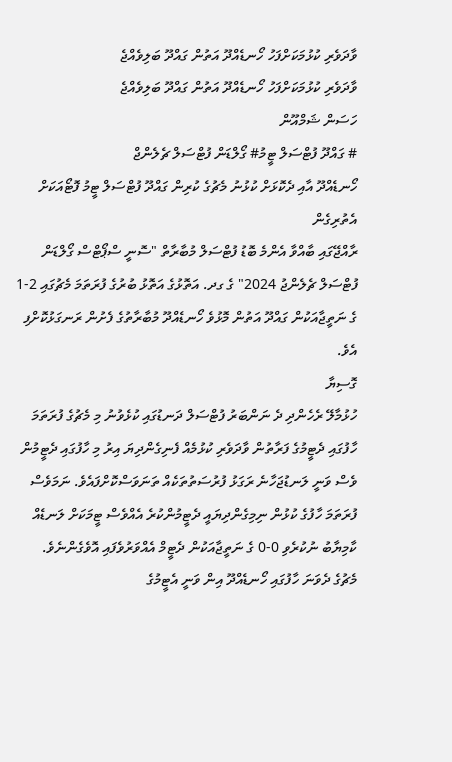ވާދަވެރި ކުޅުމަކަށްފަހު ހޯނޑެއްދޫ އަތުން ގައްދޫ ބަލިވެއްޖެ
ވާދަވެރި ކުޅުމަކަށްފަހު ހޯނޑެއްދޫ އަތުން ގައްދޫ ބަލިވެއްޖެ
ހަސަން ޝަމްއޫން
# ގައްދޫ ފުޓްސަލް ޓީމު# ގޯލްޑަން ފުޓްސަލް ޗެލެންޖް
ހޯނޑެއްދޫ އާއި ދެކޮޅަށް ކުޅުނު މެޗުގެ ކުރިން ގައްދޫ ފުޓްސަލް ޓީމު ފޮޓޯއަކަށް އެތުރިގެން
ރާއްޖޭގައި ބާއްވާ އެންމެ ބޮޑު ފުޓްސަލް މުބާރާތް "ސޮނީ ސްޕޯޓްސް ގޯލްޑަން ފުޓްސަލް ޗެލެންޖު 2024" ގެ ގދ. އަތޮޅުގެ އަތޮޅު ބުރުގެ ފުރަތަމަ މެޗުގައި 2-1 ގެ ނަތީޖާއަކުން ގައްދޫ އަތުން މޮޅުވެ ހޯނޑެއްދޫ މުބާރާތުގެ ފެށުން ރަނގަޅުކޮށްފި އެވެ.
ގޮސިޔާ
ހުޅުމާލޭ ރެހެންދި ދެ ނަންބަރު ފުޓްސަލް ދަނޑުގައި ކުޅެވުނު މި މެޗުގެ ފުރަތަމަ ހާފުގައި ދެޓީމުގެ ފަރާތުން ވާދަވެރި ކުޅުމެއް ފެނިގެންދިޔަ އިރު މި ހާފުގައި ދެޓީމުން ވެސް ވަނީ ލަނޑުޖަހާނެ ރަގަޅު ފުރުސަތުތަކެއް ތަނަވަސްކޮށްފައެވެ. ނަމަވެސް ފުރަތަމަ ހާފުގެ ކުޅުން ނިމިގެންދިޔައީ ދެޓީމުންކުރެ އެއްވެސް ޓީމަކަށް ލަނޑެއް ކާމިޔާބު ނުކުރެވި 0-0 ގެ ނަތީޖާއަކުން ދެޓީމް އެއްވަރުވެފައި އޮވެގެންނެވެ.
މެޗުގެ ދެވަނަ ހާފުގައި ހޯނޑެއްދޫ އިން ވަނީ އެޓީމުގެ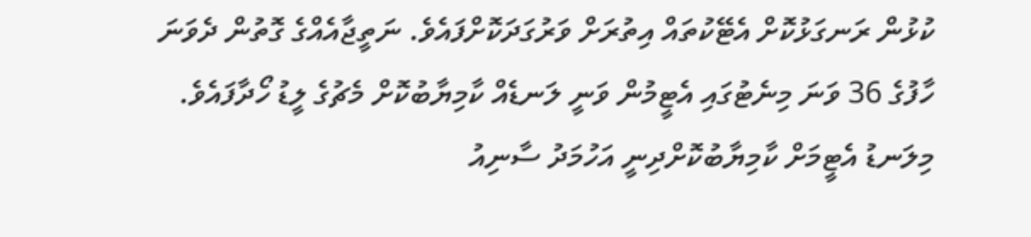ކުޅުން ރަނގަޅުކޮށް އެޓޭކުތައް އިތުރަށް ވަރުގަދަކޮށްފައެވެ. ނަތީޖާއެއްގެ ގޮތުން ދެވަނަ ހާފުގެ 36 ވަނަ މިނެޓުގައި އެޓީމުން ވަނީ ލަނޑެއް ކާމިޔާބުކޮށް މެޗުގެ ލީޑު ހޯދާފައެވެ. މިލަނޑު އެޓީމަށް ކާމިޔާބުކޮށްދިނީ އަހުމަދު ސާނިއު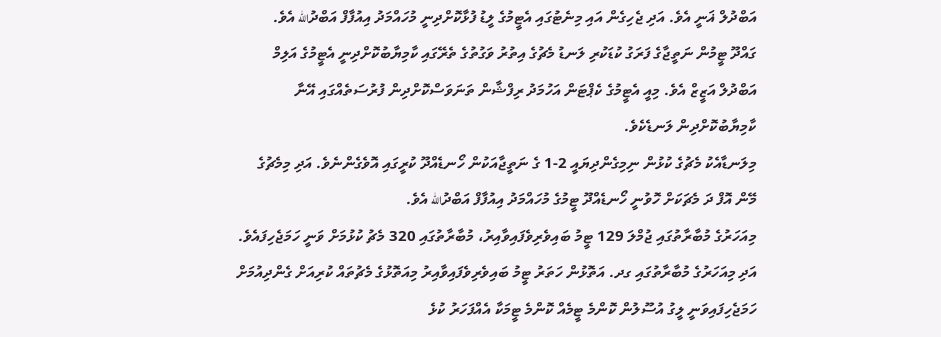އަބްދުލް ޣަނީ އެވެ. އަދި ޖެހިގެން އައި މިނެޓުގައި އެޓީމުގެ ލީޑު ފުޅާކޮށްދިނީ މުހައްމަދު އިއުފާފް އަބްދުالله އެވެ.
ގައްދޫ ޓީމުން ނަތީޖާގެ ފަރަގު ކުޑަކުރި ލަނޑު މެޗުގެ އިތުރު ވަގުތުގެ ތެރޭގައި ކާމިޔާބުކޮށްދިނީ އެޓީމުގެ އަލިމް އަބްދުލް އަޒީޒް އެވެ. މިއީ އެޓީމުގެ ކެޕްޓަން އަހުމަދު ރިފްޝާން ތަނަވަސްކޮށްދިން ފުރުސަތެއްގައި އޭނާ ކާމިޔާބުކޮށްދިން ލަނޑެކެވެ.
މިލަނޑާއެކު މެޗުގެ ކުޅުން ނިމިގެންދިޔައީ 2-1 ގެ ނަތީޖާއަކުން ހޯނޑެއްދޫ ކުރީގައި އޮވެގެންނެވެ. އަދި މިމެޗުގެ މޭން އޮފް ދަ މެޗަކަށް ހޮވުނީ ހޯނޑެއްދޫ ޓީމުގެ މުހައްމަދު އިއުފާފް އަބްދުالله އެވެ.
މިއަހަރުގެ މުބާރާތުގައި ޖުމްލަ 129 ޓީމު ބައިވެރިވެފައިވާއިރު، މުބާރާތުގައި 320 މެޗު ކުޅުމަށް ވަނީ ހަމަޖެހިފައެވެ. އަދި މިއަހަރުގެ މުބާރާތުގައި ގދ. އަތޮޅުން ހަތަރު ޓީމު ބައިވެރިވެފައިވާއިރު މިއަތޮޅުގެ މެޗުތައް ކުރިއަށް ގެންދިއުމަށް ހަމަޖެހިފައިވަނީ ލީގު އުސޫލުން ކޮންމެ ޓީމެއް ކޮންމެ ޓީމަކާ އެއްފަހަރު ކުޅެ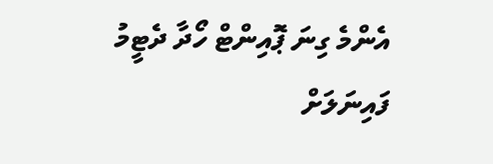އެންމެ ގިނަ ޕޮއިންޓް ހޯދާ ދެޓީމު ފައިނަލަށް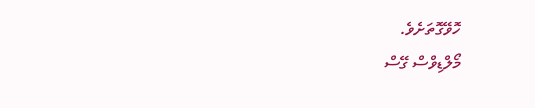ހޮވޭގޮތަށެވެ.
މޯލްޑިވްސް ގޭސް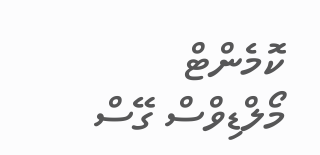ކޮމެންޓް
މޯލްޑިވްސް ގޭސް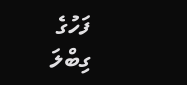ފަހުގެ
ގިބްލަ